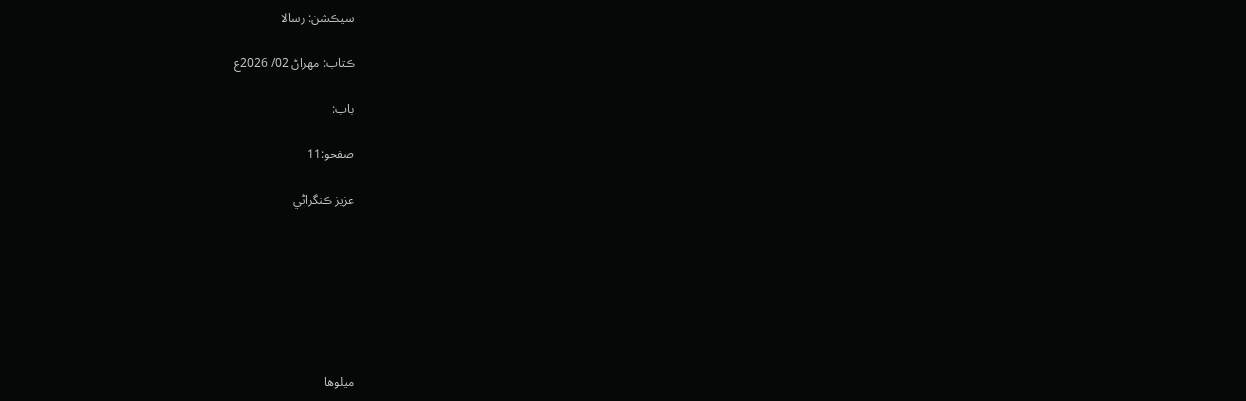سيڪشن: رسالا

ڪتاب: مهراڻ 02/ 2026ع

باب:

صفحو:11

عزيز ڪنگراڻي







ميلوها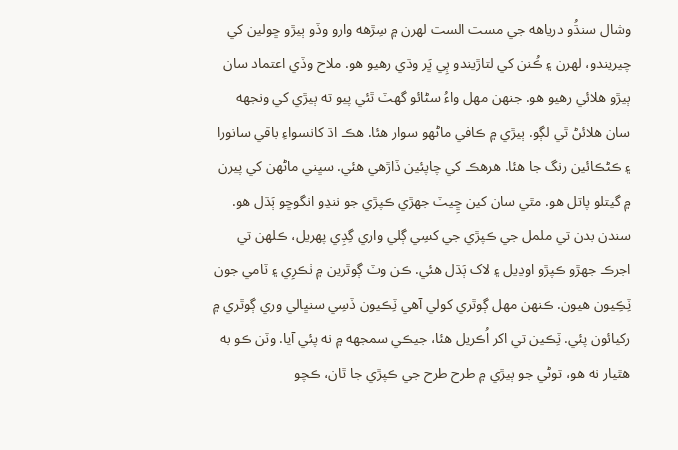وشال سنڌُو درياھه جي مست الست لھرن ۾ سِڙھه وارو وڏو ٻيڙو ڇولين کي چيريندو، لھرن ۽ ڪُنن کي لتاڙيندو ٻِي ڀَر وڌي رهيو هو. ملاح وڏي اعتماد سان ٻيڙو هلائي رهيو هو. جنھن مھل واءُ سڻائو گهٽ ٿئي پيو ته ٻيڙي کي ونجهه سان هلائڻ ٿي لڳو. ٻيڙي ۾ ڪافي ماڻھو سوار هئا. هڪ اڌ کانسواءِ باقي سانورا ۽ ڪڻڪائين رنگ جا هئا. هرهڪ کي چاپئين ڏاڙهي هئي. سڀني ماڻھن کي پيرن ۾ گيتلو پاتل هو. مٿي سان کين ڇِيٽ جھڙي ڪپڙي جو ننڍو انگوڇو ٻَڌل هو. سندن بدن تي ململ جي ڪپڙي جي کسِي ڳلي واري گِڊِي پھريل، ڪلھن تي اجرڪ جھڙو ڪپڙو اوڍيل ۽ لاک ٻَڌل هئي. ڪن وٽ ڳوٿرين ۾ ٺڪرِي ۽ ٽامي جون ٽِڪِيون هيون. ڪنھن مھل ڳوٿري کولي آهي ٽِڪيون ڏسِي سنڀالي وري ڳوٿري ۾ رکيائون پئي. ٽِڪين تي اکر اُڪريل هئا، جيڪي سمجهه ۾ نه پئي آيا. وٽن ڪو به هٿيار نه هو، توڻي جو ٻيڙي ۾ طرح طرح جي ڪپڙي جا ٿان، ڪچو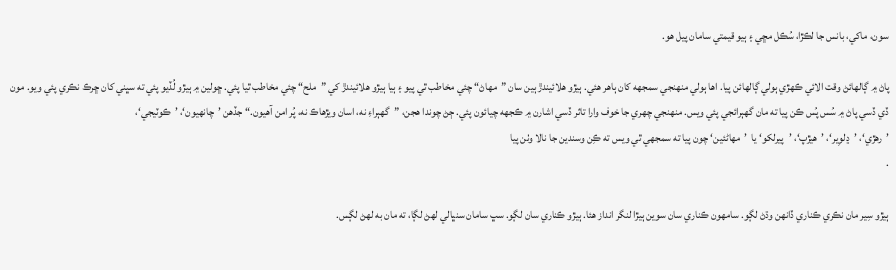سون، ماکي، بانس جا لڪڙا، سُڪل مڇي ۽ ٻيو قيمتي سامان پيل هو.

پاڻ ۾ ڳالھائڻ وقت الائي ڪھڙي ٻولي ڳالھائن پيا. اها ٻولي منھنجي سمجهه کان ٻاهر هئي. ٻيڙو هلائيندڙ ٻين سان ”مھاڻ“ چئي مخاطب ٿي پيو ۽ ٻيا ٻيڙو هلائيندڙ کي ”ملح“ چئي مخاطب ٿيا پئي. ڇولين ۾ ٻيڙو لُڏيو پئي ته سڀني کان ڇرڪ نڪري پئي ويو. مون ڏي ڏسي پاڻ ۾ سُس پُس ڪن پيا ته مان گهٻرائجي پئي ويس. منھنجي چھري جا خوف وارا تاثر ڏسي اشارن ۾ ڪجهه چيائون پئي. ڄڻ چوندا هجن، ”گهٻراءِ نه، اسان ويڙهاڪ نه، پُر امن آهيون.“ جڏهن ’چانھيون‘، ’ڪوٽيجي‘،
’رهڙي‘، ’ڍلوِير‘، ’هيڙپ‘، ’پيرلکو‘ يا  ’مھاڻئين‘ چون پيا ته سمجهي ٿي ويس ته ڪِن وسندين جا نالا وٺن پيا
.

ٻيڙو سِير مان نڪري ڪناري ڏانھن وڌڻ لڳو. سامھون ڪناري سان سوين ٻيڙا لنگر انداز هئا. ٻيڙو ڪناري سان لڳو. سڀ سامان سنڀالي لھڻ لڳا، ته مان به لھڻ لڳس.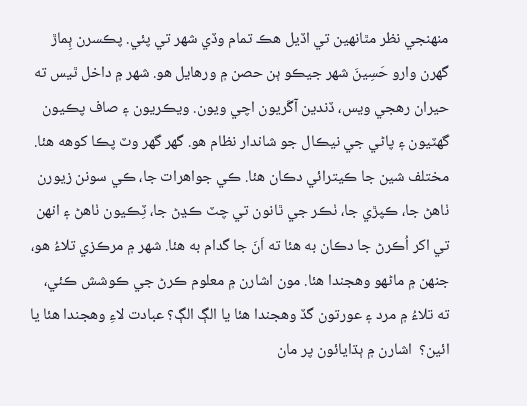منھنجي نظر مٿانھين تي اڏيل هڪ تمام وڏي شھر تي پئي. پڪسرن ٻِماڙ گهرن وارو حَسِينَ شھر جيڪو ٻن حصن ۾ ورهايل هو. شھر ۾ داخل ٿيس ته حيران رهجي ويس، ڏندين آڱريون اچي ويون. ويڪريون ۽ صاف پڪيون گهٽيون ۽ پاڻي جي نيڪال جو شاندار نظام هو. گهر گهر وٽ پڪا کوھه هئا. مختلف شين جا ڪيترائي دڪان هئا. ڪي جواهرات جا، ڪي سونن زيورن ٺاهڻ جا، ڪپڙي جا، ٺڪر جي ٿانون تي چٽ ڪڍڻ جا، ٽِڪيون ٺاهڻ ۽ انھن تي اکر اُڪرڻ جا دڪان به هئا ته اَنَ جا گدام به هئا. شھر ۾ مرڪزي تلاءُ هو، جنھن ۾ ماڻھو وهجندا هئا. مون اشارن ۾ معلوم ڪرڻ جي ڪوشش ڪئي، ته تلاءُ ۾ مرد ۽ عورتون گڏ وهجندا هئا يا الڳ الڳ؟ عبادت لاءِ وهجندا هئا يا ائين؟  اشارن ۾ ٻڌايائون پر مان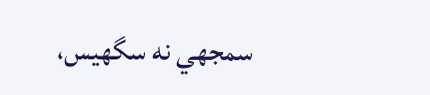سمجهي نه سگهيس،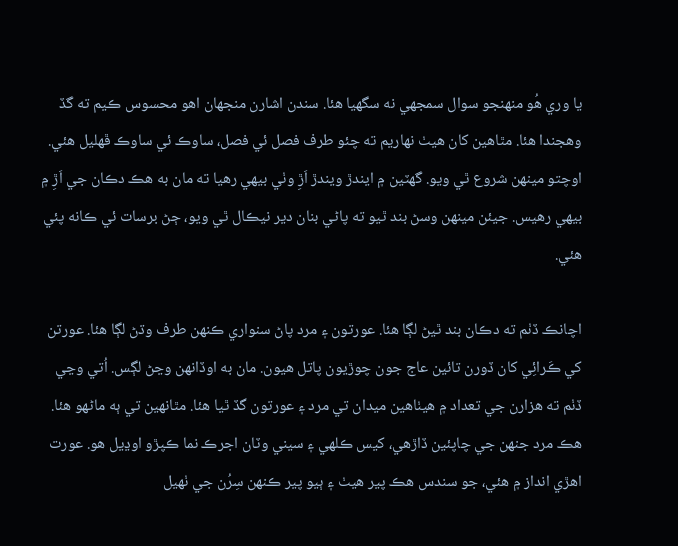يا وري هُو منھنجو سوال سمجهي نه سگهيا هئا. سندن اشارن منجهان اهو محسوس ڪيم ته گڏ وهجندا هئا. مٿاهين کان هيٺ نھاريم ته چئو طرف فصل ئي فصل، ساوڪ ئي ساوڪ ڦھليل هئي. اوچتو مينھن شروع ٿي ويو. گهٽين ۾ ايندڙ ويندڙ اَڙِ وٺي بيھي رهيا ته مان به هڪ دڪان جي اَڙِ ۾ بيھي رهيس. جيئن مينھن وسڻ بند ٿيو ته پاڻي بنان دير نيڪال ٿي ويو، ڄڻ برسات ئي ڪانه پئي هئي.

اچانڪ ڏٺم ته دڪان بند ٿيڻ لڳا هئا. عورتون ۽ مرد پاڻ سنواري ڪنھن طرف وڌڻ لڳا هئا. عورتن کي ڪَرائِي کان ڏورن تائين عاج جون چوڙيون پاتل هيون. مان به اوڏانھن وڃڻ لڳس. اُتي وڃي ڏٺم ته هزارن جي تعداد ۾ هيٺاهين ميدان تي مرد ۽ عورتون گڏ ٿيا هئا. مٿانھين تي ٻه ماڻھو هئا. هڪ مرد جنھن جي چاپئين ڏاڙهي، کيس ڪلھي ۽ سيني وٽان اجرڪ نما ڪپڙو اوڍيل هو. عورت اهڙي انداز ۾ هئي، جو سندس هڪ پير هيٺ ۽ ٻيو پير ڪنھن سِرُن جي ٺھيل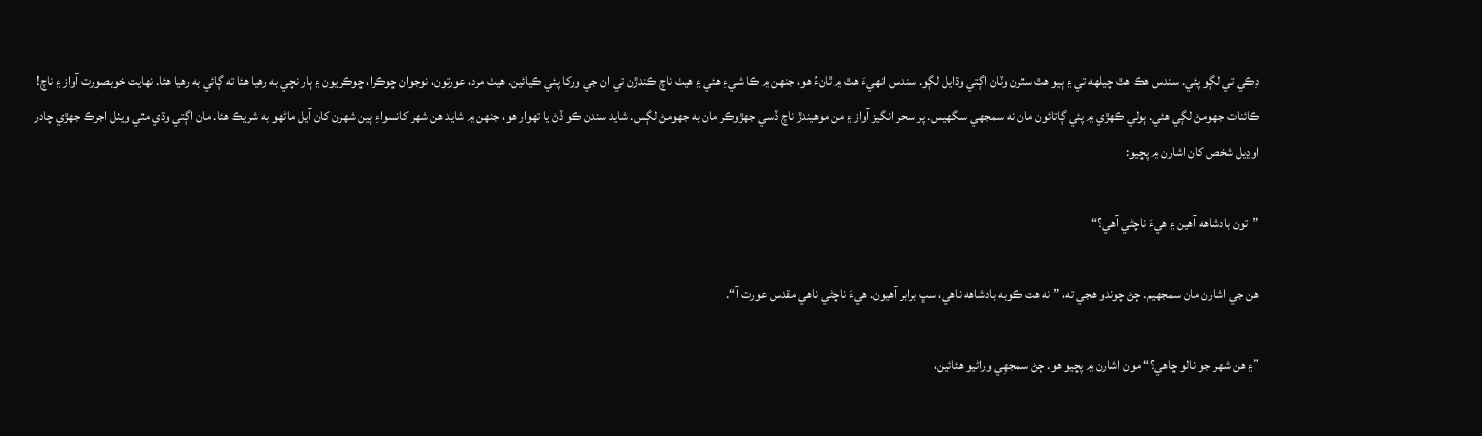دِڪي تي لڳو پئي. سندس هڪ هٿ چيلھه تي ۽ ٻيو هٿ سٿرن وٽان اڳتي وڌايل لڳو. سندس انھيءَ هٿ ۾ ٿانءُ هو، جنھن ۾ ڪا شيءِ هئي ۽ هيٺ ناچ ڪندڙن تي ان جي ورکا پئي ڪيائين. هيٺ مرد، عورتون، نوجوان ڇوڪرا، ڇوڪريون ۽ ٻار نچي به رهيا هئا ته ڳائي به رهيا هئا. نھايت خوبصورت آواز ۽ ناچ! ڪائنات جهومڻ لڳي هئي. ٻولي ڪھڙي ۾ پئي ڳاتائون مان نه سمجهي سگهيس. پر سحر انگيز آواز ۽ من موهيندڙ ناچ ڏسي جھڙوڪر مان به جهومڻ لڳس. شايد سندن ڪو ڏڻ يا تھوار هو، جنھن ۾ شايد هن شھر کانسواءِ ٻين شھرن کان آيل ماڻھو به شريڪ هئا. مان اڳتي وڌي مٿي ويٺل اجرڪ جھڙي چادر اوڍيل شخص کان اشارن ۾ پڇيو:

”تون بادشاھه آهين ۽ هيءَ ناچڻي آهي؟“

هن جي اشارن مان سمجهيم. ڄڻ چوندو هجي ته، ”نه ھت ڪوبه بادشاھه ناهي، سڀ برابر آهيون. هيءَ ناچڻي ناهي مقدس عورت آ“.

”۽ هن شھر جو نالو ڇاهي؟“ مون اشارن ۾ پڇيو هو. ڄڻ سمجهِي وراڻيو هئائين،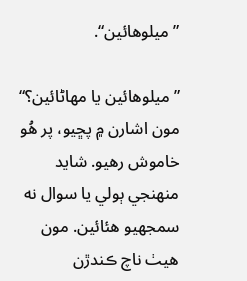”ميلوهائين“.

”ميلوهائين يا مھاڻائين؟“ مون اشارن ۾ پڇيو، پر هُو خاموش رهيو. شايد منھنجي ٻولي يا سوال نه سمجهيو هئائين. مون هيٺ ناچ ڪندڙن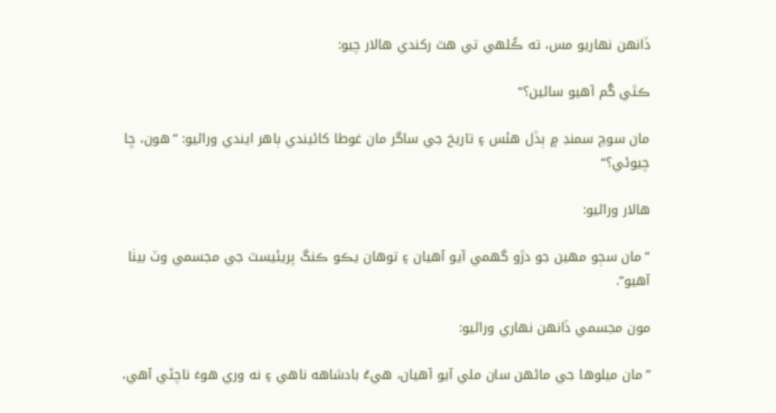ڏانھن نھاريو مس، ته ڪُلھي تي هٿ رکندي هالار چيو:

ڪٿي گُم آهيو سائين؟“

مان سوچ سمنڊ ۾ ٻڏل هئس ۽ تاريخ جي ساگر مان غوطا کائيندي ٻاهر ايندي وراڻيو: ”هون، ڇا چيوئي؟“

هالار وراڻيو:

”مان سڄو مھين جو دڙو گهمي آيو آهيان ۽ توهان يڪو ڪنگ پريئيسٽ جي مجسمي وٽ بيٺا آهيو“.

مون مجسمي ڏانھن نھاري وراڻيو:

”مان ميلوها جي ماڻھن سان ملي آيو آهيان، هيءُ بادشاھه ناهي ۽ نه وري هوءَ ناچڻي آهي،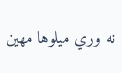نه وري ميلوها مھين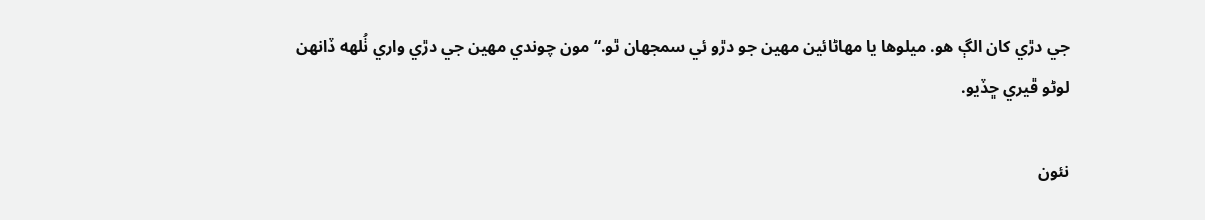جي دڙي کان الڳ هو. ميلوها يا مھاڻائين مھين جو دڙو ئي سمجهان ٿو.“ مون چوندي مھين جي دڙي واري ٺُلھه ڏانھن لوڻو ڦيري ڇڏيو.

نئون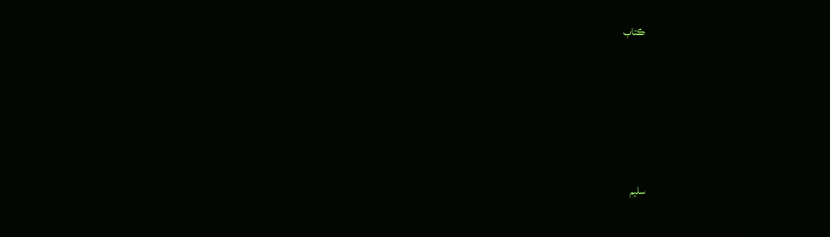ڪتاب





سليم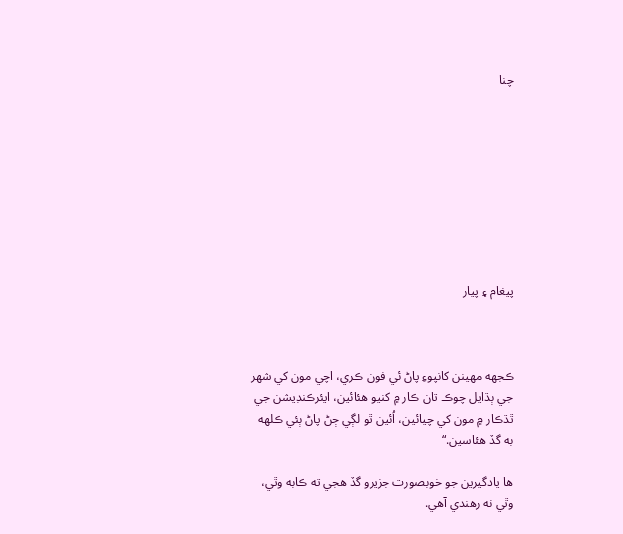چنا









پيغام ۽ پيار



ڪجهه مھينن کانپوءِ پاڻ ئي فون ڪري، اچي مون کي شھر جي ٻڌايل چوڪ تان ڪار ۾ کنيو هئائين، ايئرڪنڊيشن جي ٿڌڪار ۾ مون کي چيائين، اُئين ٿو لڳي ڄڻ پاڻ ٻئي ڪلھه به گڏ هئاسين.“

ها يادگيرين جو خوبصورت جزيرو گڏ هجي ته ڪابه وٿي، وٿي نه رهندي آهي.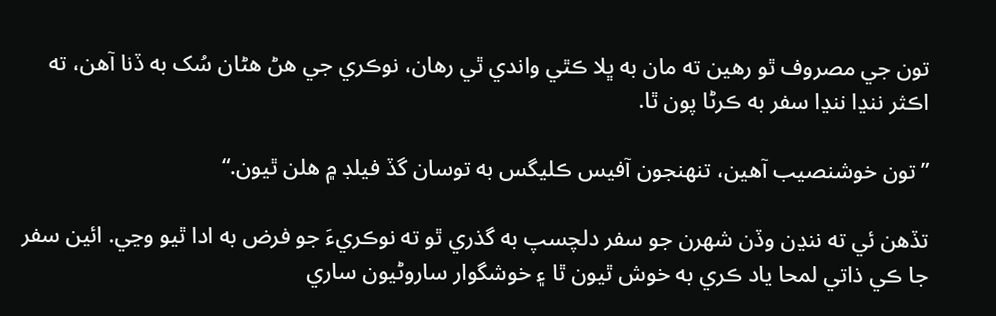تون جي مصروف ٿو رهين ته مان به ڀلا ڪٿي واندي ٿي رهان، نوڪري جي هڻ هڻان سُک به ڏنا آهن، ته اڪثر ننڍا ننڍا سفر به ڪرڻا پون ٿا.

”تون خوشنصيب آهين، تنھنجون آفيس ڪليگس به توسان گڏ فيلڊ ۾ هلن ٿيون.“

تڏهن ئي ته ننڍن وڏن شھرن جو سفر دلچسپ به گذري ٿو ته نوڪريءَ جو فرض به ادا ٿيو وڃي. ائين سفر جا ڪي ذاتي لمحا ياد ڪري به خوش ٿيون ٿا ۽ خوشگوار ساروڻيون ساري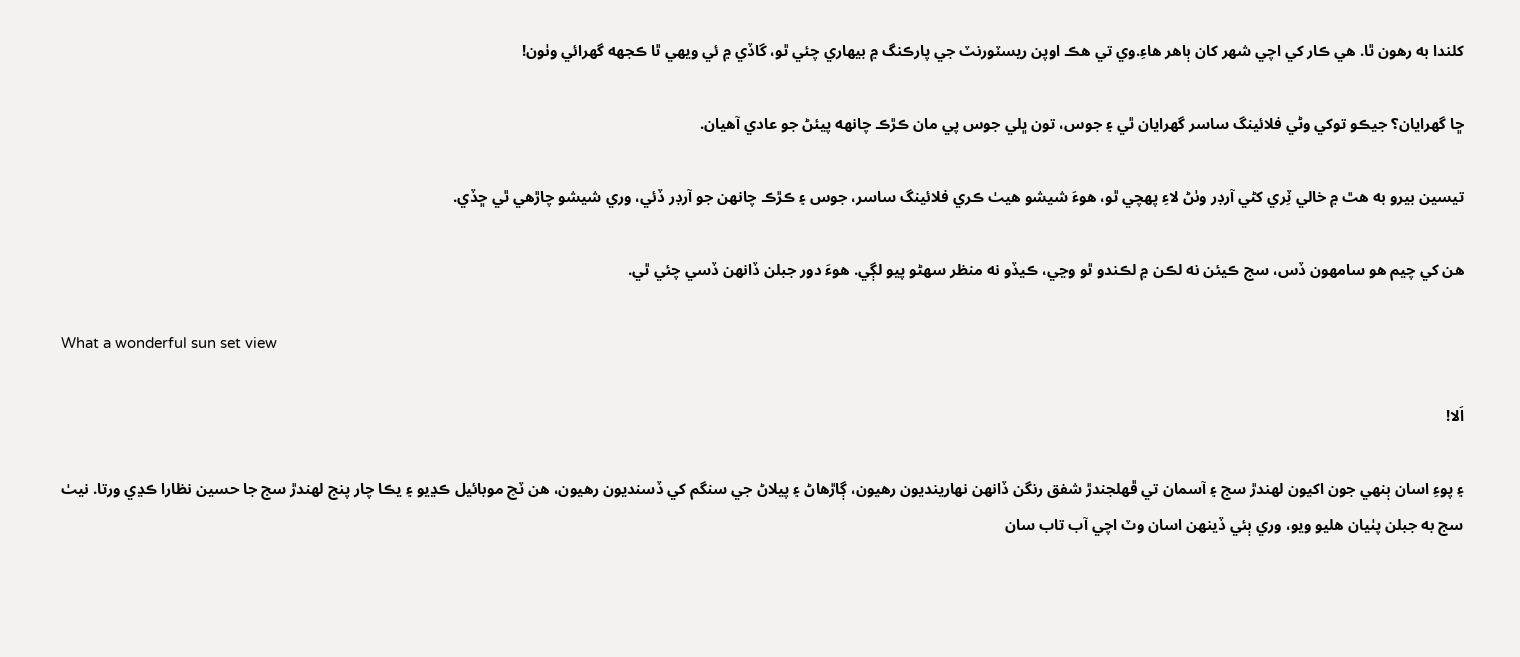کلندا به رهون ٿا. هي ڪار کي اچي شھر کان ٻاهر هاءِ.وي تي هڪ اوپن ريسٽورنٽ جي پارڪنگ ۾ بيھاري چئي ٿو، گاڏي ۾ ئي ويھي ٿا ڪجهه گهرائي وٺون!

ڇا گهرايان؟ جيڪو توکي وڻي فلائينگ ساسر گهرايان ٿي ۽ جوس، تون ڀلي جوس پي مان ڪڙڪ چانھه پيئڻ جو عادي آهيان.

تيسين بيرو به هٿ ۾ خالي ٽِري کڻي آرڊر وٺڻ لاءِ پھچي ٿو، هوءَ شيشو هيٺ ڪري فلائينگ ساسر، جوس ۽ ڪڙڪ چانھن جو آرڊر ڏئي، وري شيشو چاڙهي ٿي ڇڏي.

هن کي چيم هو سامھون ڏس، سج ڪيئن نه لڪن ۾ لڪندو ٿو وڃي، ڪيڏو نه منظر سھڻو پيو لڳي. هوءَ دور جبلن ڏانھن ڏسي چئي ٿي.

What a wonderful sun set view

اَلا!

۽ پوءِ اسان ٻنھي جون اکيون لھندڙ سج ۽ آسمان تي ڦھلجندڙ شفق رنگن ڏانھن نھارينديون رهيون، ڳاڙهاڻ ۽ پيلاڻ جي سنگم کي ڏسنديون رهيون، هن ٽچ موبائيل ڪڍيو ۽ يڪا چار پنج لھندڙ سج جا حسين نظارا ڪڍي ورتا. نيٺ سج به جبلن پٺيان هليو ويو، وري ٻئي ڏينھن اسان وٽ اچي آب تاب سان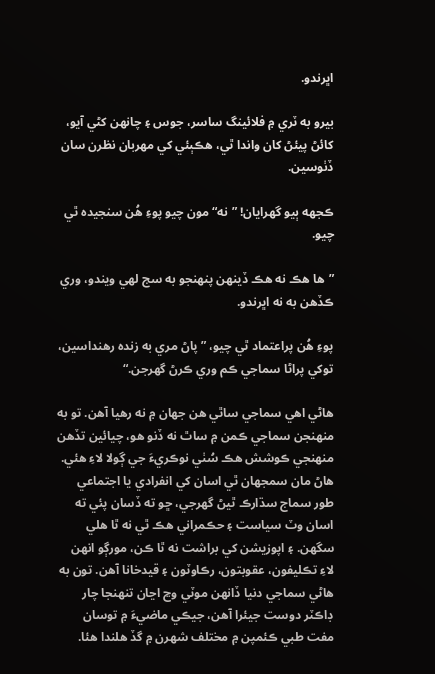اڀرندو.

بيرو به ٽري ۾ فلائينگ ساسر، جوس ۽ چانھن کڻي آيو، کائڻ پيئڻ کان واندا ٿي، هڪٻئي کي مھربان نظرن سان ڏٺوسين.

ڪجهه ٻيو گهرايان! ”نه“ مون چيو پوءِ هُن سنجيده ٿي چيو.

”ها هڪ نه هڪ ڏينھن پنھنجو به سج لھي ويندو، وري ڪڏهن به نه اڀرندو.

پوءِ هُن پراعتماد ٿي چيو، ”پاڻ مري به زنده رهنداسين، توکي پراڻا سماجي ڪم وري ڪرڻ گهرجن.“

هاڻي اهي سماجي ساٿي هن جھان ۾ نه رهيا آهن. تو به منھنجن سماجي ڪمن ۾ ساٿ نه ڏنو هو، چيائين تڏهن منھنجي ڪوشش هڪ سُٺي نوڪريءَ جي ڳولا لاءِ هئي. هاڻ مان سمجهان ٿي اسان کي انفرادي يا اجتماعي طور سماج سڌارڪ ٿيڻ گهرجي، ڇو ته ڏسان پئي ته اسان وٽ سياست ۽ حڪمراني هڪ ٿي نه ٿا هلي سگهن. ۽ اپوزيشن کي براشت نه ٿا ڪن، مورڳو انھن لاءِ تڪليفون، عقوبتون، رڪاوٽون ۽ قيدخانا آهن. تون به هاڻي سماجي دنيا ڏانھن موٽي وڃ اڃان تنھنجا چار ڊاڪٽر دوست جيئرا آهن، جيڪي ماضيءَ ۾ توسان مفت طبي ڪئمپن ۾ مختلف شھرن ۾ گڏ هلندا هئا.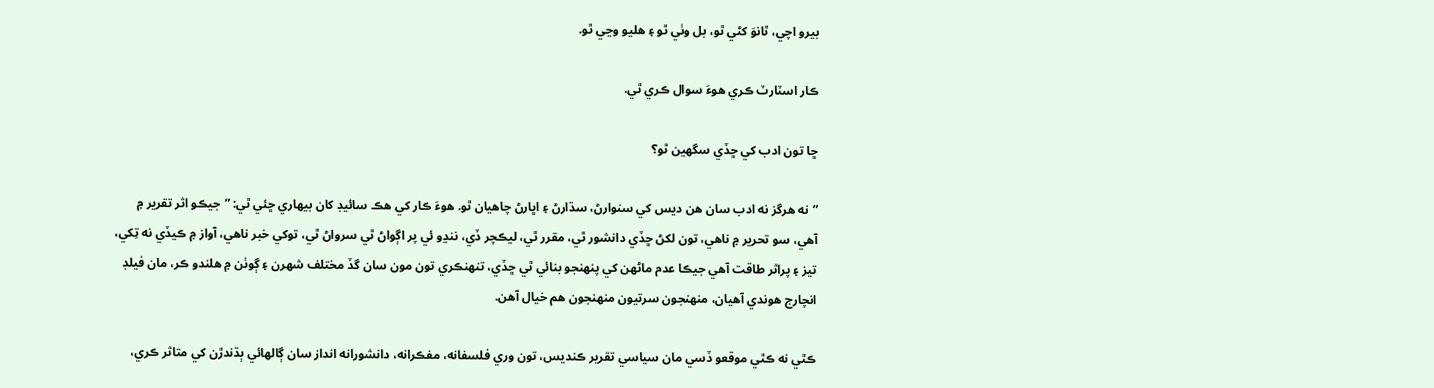بيرو اچي، ٿانوَ کڻي ٿو، بل وٺي ٿو ۽ هليو وڃي ٿو.

ڪار اسٽارٽ ڪري هوءَ سوال ڪري ٿي.

ڇا تون ادب کي ڇڏي سگهين ٿو؟

”نه هرگز نه ادب سان هن ديس کي سنوارڻ، سڌارڻ ۽ اڀارڻ چاهيان ٿو. هوءَ ڪار کي هڪ سائيڊ کان بيھاري ڇئي ٿي: ”جيڪو اثر تقرير ۾ آهي، سو تحرير ۾ ناهي، تون لکڻ ڇڏي دانشور ٿي، مقرر ٿي، ليڪچر ڏي، ننڍو ئي پر اڳواڻ ٿي سرواڻ ٿي، توکي خبر ناهي، آواز ۾ ڪيڏي نه تِکي، تيز ۽ پراثر طاقت آهي جيڪا عدم ماڻھن کي پنھنجو بنائي ٿي ڇڏي، تنھنڪري تون مون سان گڏ مختلف شھرن ۽ ڳوٺن ۾ هلندو ڪر، مان فيلڊ انچارج هوندي آهيان، منھنجون سرتيون منھنجون هم خيال آهن.

ڪٿي نه ڪٿي موقعو ڏسي مان سياسي تقرير ڪنديس، تون وري فلسفانه، مفڪرانه، دانشورانه انداز سان ڳالھائي ٻڌندڙن کي متاثر ڪري،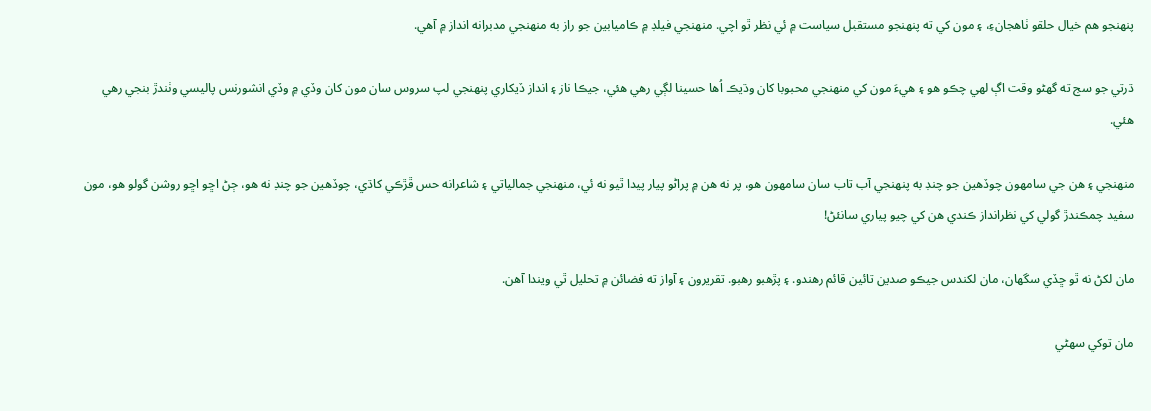پنھنجو هم خيال حلقو ٺاهجانءِ، ۽ مون کي ته پنھنجو مستقبل سياست ۾ ئي نظر ٿو اچي. منھنجي فيلڊ ۾ ڪاميابين جو راز به منھنجي مدبرانه انداز ۾ آهي.

ڌرتي جو سج ته گهڻو وقت اڳ لھي چڪو هو ۽ هيءَ مون کي منھنجي محبوبا کان وڌيڪ اُها حسينا لڳي رهي هئي، جيڪا ناز ۽ انداز ڏيکاري پنھنجي لپ سروس سان مون کان وڏي ۾ وڏي انشورنس پاليسي وٺندڙ بنجي رهي هئي.

منھنجي ۽ هن جي سامھون چوڏهين جو چنڊ به پنھنجي آب تاب سان سامھون هو، پر نه هن ۾ پراڻو پيار پيدا ٿيو نه ئي، منھنجي جمالياتي ۽ شاعرانه حس ڦڙڪي کاڌي، چوڏهين جو چنڊ نه هو، ڄڻ اڇو اڇو روشن گولو هو، مون سفيد چمڪندڙ گولي کي نظرانداز ڪندي هن کي چيو پياري سانئڻ!

مان لکڻ نه ٿو ڇڏي سگهان، مان لکندس جيڪو صدين تائين قائم رهندو. ۽ پڙهبو رهبو. تقريرون ۽ آواز ته فضائن ۾ تحليل ٿي ويندا آهن.

مان توکي سھڻي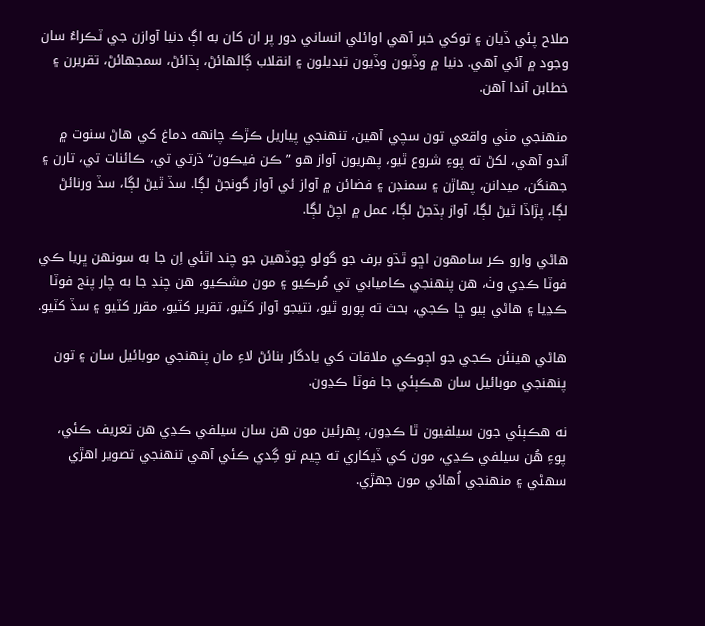صلاح پئي ڏيان ۽ توکي خبر آهي اوائلي انساني دور پر ان کان به اڳ دنيا آوازن جي ٽڪراءُ سان وجود ۾ آئي آهي. دنيا ۾ وڏيون وڏيون تبديلون ۽ انقلاب ڳالھائڻ، ٻڌائڻ، سمجهائڻ، تقريرن ۽ خطابن آندا آهن.

منھنجي مٺي واقعي تون سچي آهين، تنھنجي پياريل ڪڙڪ چانھه دماغ کي هاڻ سنوت ۾ آندو آهي، لکڻ ته پوءِ شروع ٿيو، پھريون آواز هو ”ڪن فيڪون“ ڌرتي تي، ڪائنات تي، تارن ۽ جهنگن، ميدانن، پھاڙن ۽ سمنڊن ۽ فضائن ۾ آواز ئي آواز گونجڻ لڳا. سڏ ٿيڻ لڳا، سڏ ورنائڻ لڳا، پڙاڏا ٿيڻ لڳا، آواز ٻڌجڻ لڳا، عمل ۾ اچڻ لڳا.

هاڻي وارو ڪر سامھون اڇو ٿڌو برف جو گولو چوڏهين جو چند اٿئي اِن جا به سونھن ڀريا ڪي فوٽا ڪڍي وٺ، هن پنھنجي ڪاميابي تي مُرڪيو ۽ مون مشڪيو، هن چنڊ جا به چار پنج فوٽا ڪڍيا ۽ هاڻي ٻيو ڇا ڪجي، بحث ته پورو ٿيو، نتيجو آواز کٽيو، تقرير کٽيو، مقرر کٽيو ۽ سڏ کٽيو.

هاڻي هينئن ڪجي جو اڄوڪي ملاقات کي يادگار بنائڻ لاءِ مان پنھنجي موبائيل سان ۽ تون پنھنجي موبائيل سان هڪٻئي جا فوٽا ڪڍون.

نه هڪٻئي جون سيلفيون ٿا ڪڍون، پھرئين مون هن سان سيلفي ڪڍي هن تعريف ڪئي، پوءِ هُن سيلفي ڪڍي، مون کي ڏيکاري ته چيم تو گِدي ڪئي آهي تنھنجي تصوير اهڙي سھڻي ۽ منھنجي اُهائي مون جھڙي.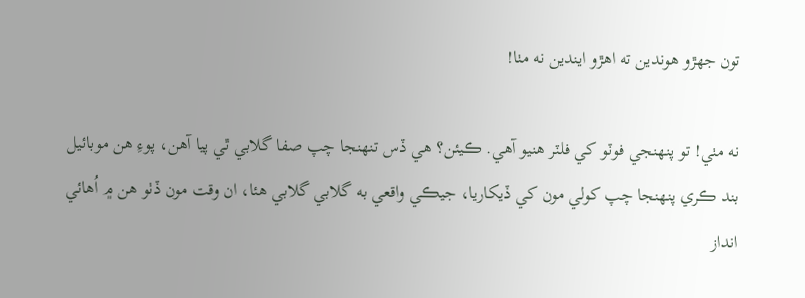تون جھڙو هوندين ته اهڙو ايندين نه مٺا!

نه مٺي! تو پنھنجي فوٽو کي فلٽر هنيو آهي. ڪيئن؟ هي ڏس تنھنجا چپ صفا گلابي ٿي پيا آهن، پوءِ هن موبائيل بند ڪري پنھنجا چپ کولي مون کي ڏيکاريا، جيڪي واقعي به گلابي گلابي هئا، ان وقت مون ڏٺو هن ۾ اُهائي انداز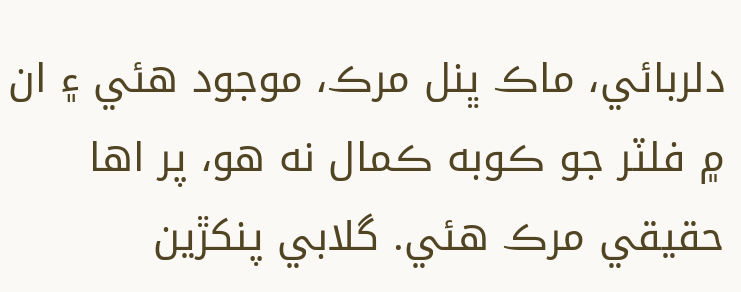دلربائي، ماڪ ڀنل مرڪ، موجود هئي ۽ ان ۾ فلٽر جو ڪوبه ڪمال نه هو، پر اها حقيقي مرڪ هئي. گلابي پنکڙين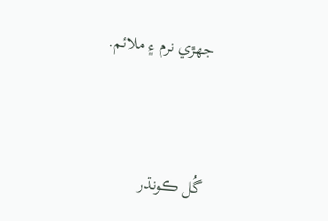جھڙي نرم ۽ ملائم.



گُل ڪونڌر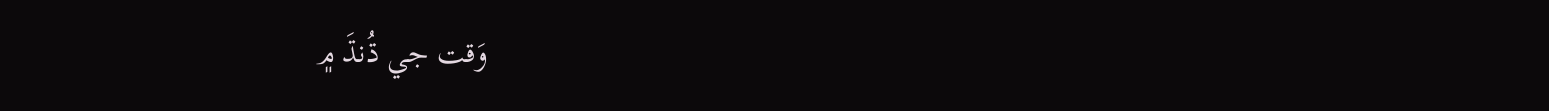وَقت جي ڌُنڌَ ۾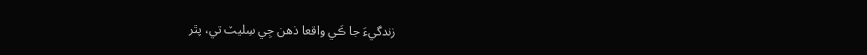زندگيءَ جا ڪَي واقعا ذهن جِي سِليٽ تي، پٿر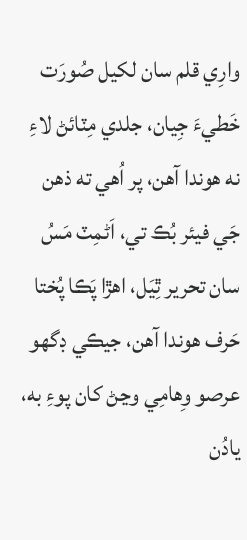وارِي قلم سان لکيل صُورَت خَطيءَ جِيان، جلدي مِٽائڻ لاءِ نه هوندا آهن، پر اُهي ته ذهن جَي فيئر بُڪ تي، اَڻمِٽ مَسُ سان تحرير ٿِيَل، اهڙا پَڪا پُختا حَرف هوندا آهن، جيڪي ڊگھو عرصو وِهامِي وڃڻ کان پوءِ به، يادُن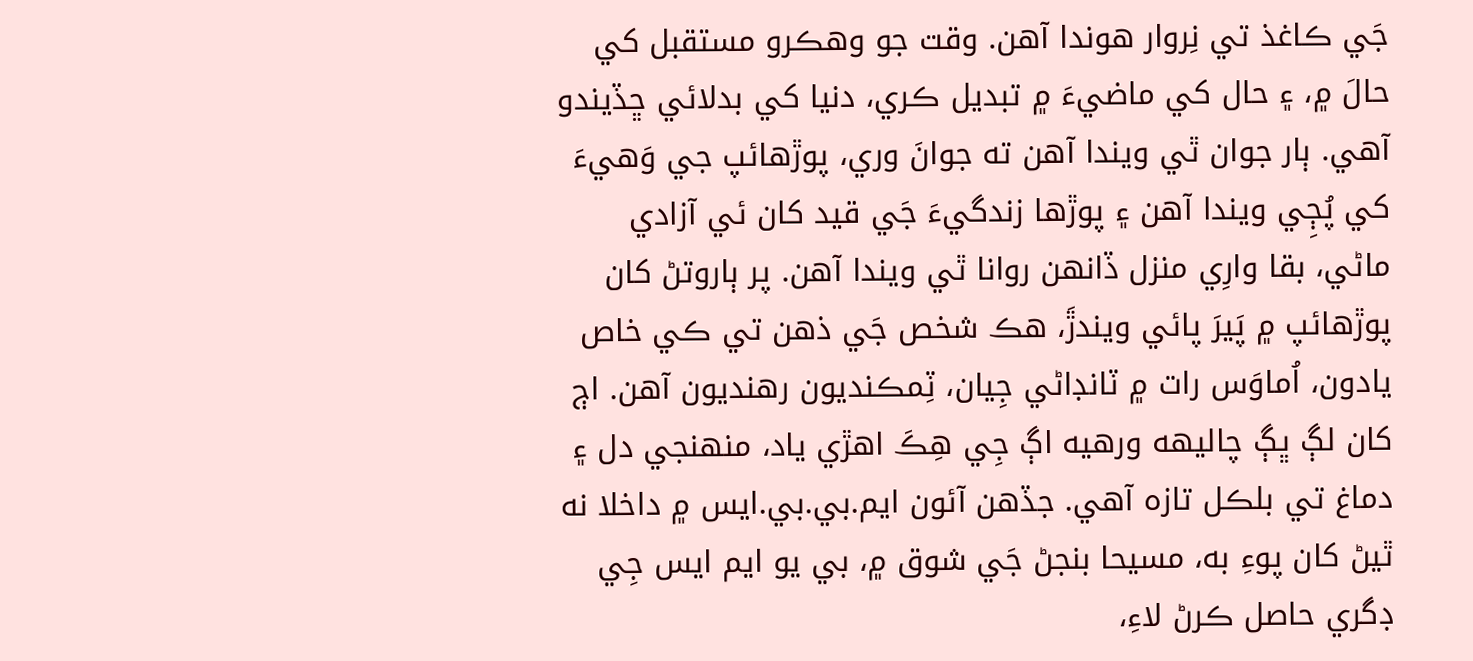جَي ڪاغذ تي نِروار هوندا آهن. وقت جو وهڪرو مستقبل کي حالَ ۾، ۽ حال کي ماضيءَ ۾ تبديل ڪري، دنيا کي بدلائي ڇڏيندو آهي. ٻار جوان ٿي ويندا آهن ته جوانَ وري، پوڙهائپ جي وَهيءَ کي پُڄِي ويندا آهن ۽ پوڙها زندگيءَ جَي قيد کان ئي آزادي ماڻي، بقا وارِي منزل ڏانھن روانا ٿي ويندا آهن. پر ٻاروتڻ کان پوڙهائپ ۾ پَيرَ پائي ويندڙَ، هڪ شخص جَي ذهن تي ڪي خاص يادون، اُماوَس رات ۾ ٽانڊاڻي جِيان، ٽِمڪنديون رهنديون آهن. اڄ کان لڳ ڀڳ چاليھه ورهيه اڳ جِي هِڪَ اهڙي ياد، منھنجي دل ۽ دماغ تي بلڪل تازه آهي. جڏهن آئون ايم.بي.بي.ايس ۾ داخلا نه ٿيڻ کان پوءِ به، مسيحا بنجڻ جَي شوق ۾، بي يو ايم ايس جِي ڊگري حاصل ڪرڻ لاءِ،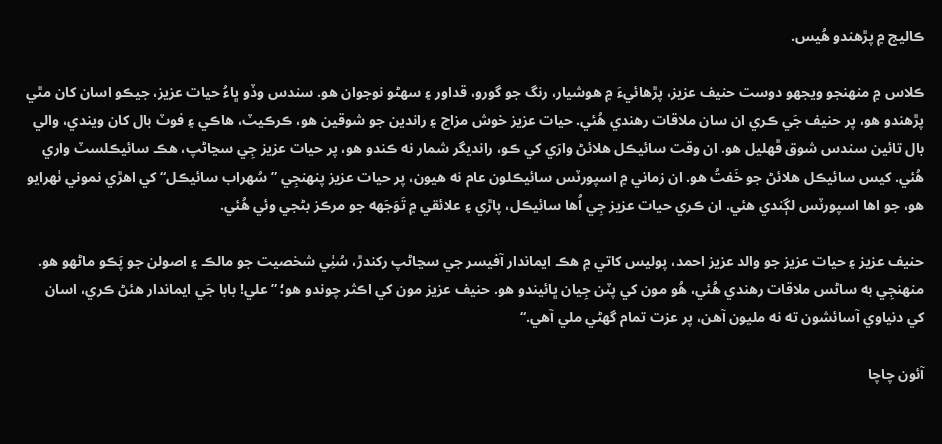ڪاليج ۾ پڙهندو هُيس.

ڪلاس ۾ منھنجو ويجهو دوست حنيف عزيز، پڙهائيءَ ۾ هوشيار، رنگ جو گورو، قداور ۽ سھڻو نوجوان هو. سندس وڏو ڀاءُ حيات عزيز، جيڪو اسان کان مٿي پڙهندو هو، پر حنيف جَي ڪري ان سان ملاقات رهندي هُئي. حيات عزيز خوش مزاج ۽ راندين جو شوقين هو، ڪرڪيٽ، هاڪي ۽ فوٽ بال کان ويندي، والي بال تائين سندس شوق ڦھليل هو. ان وقت سائيڪل هلائڻ وارَي کي ڪو، رانديگر شمار نه ڪندو هو، پر حيات عزيز جِي سڃاڻپ، هڪ سائيڪلسٽ واري هُئي. کيس سائيڪل هلائڻ جو خَفتُ هو. ان زماني ۾ اسپورٽس سائيڪلون عام نه هيون، پر حيات عزيز پنھنجِي ”سُھراب سائيڪل“ کي اهڙي نموني ٺھرايو هو، جو اها اسپورٽس لڳندي هئي. ان ڪري حيات عزيز جِي اُها سائيڪل، پاڙي ۽ علائقي ۾ تَوَجَھه جو مرڪز بڻجي وئي هُئي.

حنيف عزيز ۽ حيات عزيز جو والد عزيز احمد، پوليس کاتي ۾ هڪ ايماندار آفيسر جي سڃاڻپ رکندڙ، سُٺِي شخصيت جو مالڪ ۽ اصولن جو پَڪو ماڻھو ھو. منھنجِي به ساڻس ملاقات رهندي هُئي، هُو مون کي پٽن جِيان ڀائيندو هو. حنيف عزيز مون کي اڪثر چوندو هو؛ ”علي! بابا جَي ايماندار هئڻ ڪري، اسان کي دنياوي آسائشون ته نه مليون آهن، پر عزت تمام گھڻي ملي آهي.“

آئون چاچا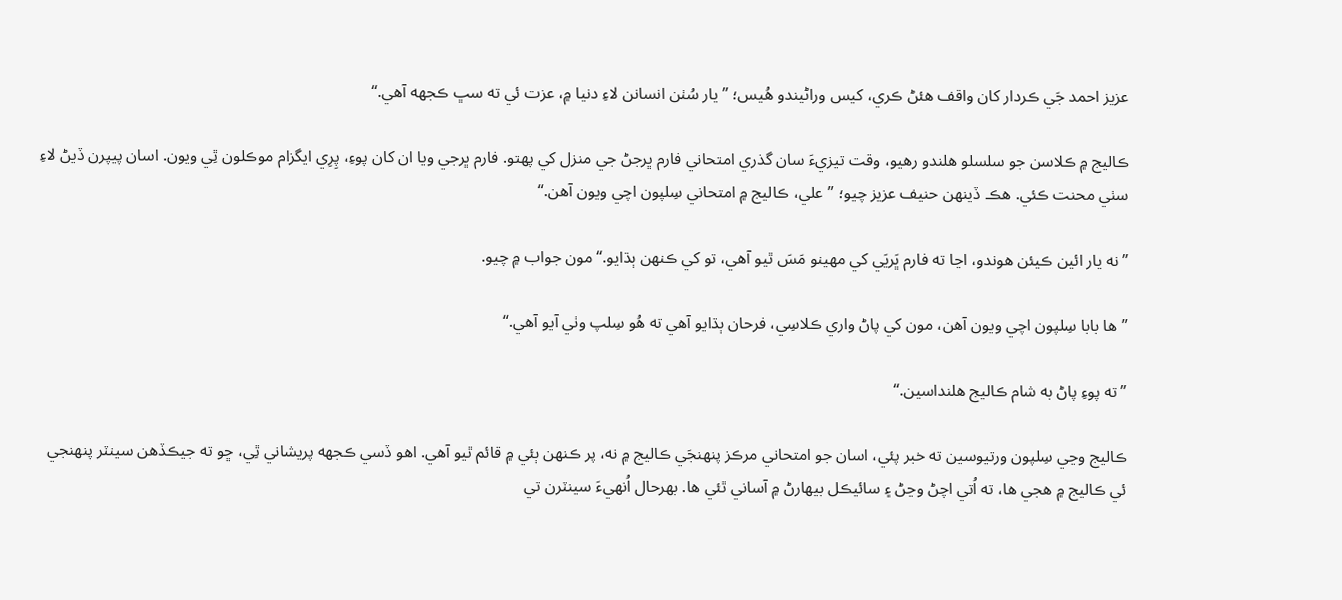عزيز احمد جَي ڪردار کان واقف هئڻ ڪري، کيس وراڻيندو هُيس؛ ”يار سُٺن انسانن لاءِ دنيا ۾، عزت ئي ته سڀ ڪجهه آهي.“

ڪاليج ۾ ڪلاسن جو سلسلو هلندو رهيو، وقت تيزيءَ سان گذري امتحاني فارم ڀرجڻ جي منزل کي پھتو. فارم ڀرجي ويا ان کان پوءِ، پِرِي ايگزام موڪلون ٿِي ويون. اسان پيپرن ڏيڻ لاءِ سٺي محنت ڪئي. هڪ ڏينھن حنيف عزيز چيو؛ ”علي، ڪاليج ۾ امتحاني سِلپون اچي ويون آهن.“

”نه يار ائين ڪيئن هوندو، اڃا ته فارم ڀَريَي کي مھينو مَسَ ٿيو آهي، تو کي ڪنھن ٻڌايو.“ مون جواب ۾ چيو.

”ها بابا سِلپون اچي ويون آهن، مون کي پاڻ واري ڪلاسِي، فرحان ٻڌايو آهي ته هُو سِلپ وٺي آيو آهي.“

”ته پوءِ پاڻ به شام ڪاليج هلنداسين.“

ڪاليج وڃي سِلپون ورتيوسين ته خبر پئي، اسان جو امتحاني مرڪز پنھنجَي ڪاليج ۾ نه، پر ڪنھن ٻئي ۾ قائم ٿيو آهي. اهو ڏسي ڪجهه پريشاني ٿِي، ڇو ته جيڪڏهن سينٽر پنھنجي ئي ڪاليج ۾ هجي ها، ته اُتي اچڻ وڃڻ ۽ سائيڪل بيھارڻ ۾ آساني ٿئي ها. بھرحال اُنھيءَ سينٽرن تي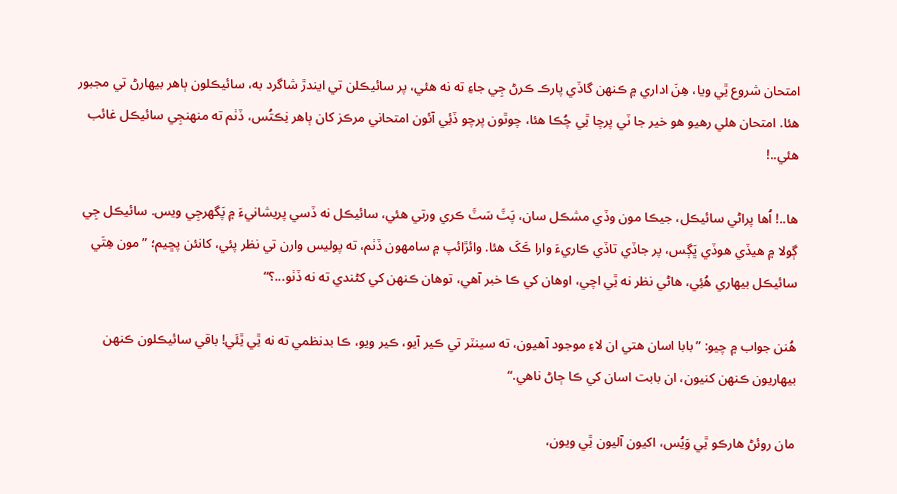امتحان شروع ٿِي ويا، هِنَ اداري ۾ ڪنھن گاڏي پارڪ ڪرڻ جِي جاءِ ته نه هئي، پر سائيڪلن تي ايندڙ شاگرد به، سائيڪلون ٻاهر بيھارڻ تي مجبور هئا. امتحان هلي رهيو هو خير جا ٽي پرچا ٿِي چُڪا هئا، چوٿون پرچو ڏئِي آئون امتحاني مرڪز کان ٻاهر نِڪتُس، ڏٺم ته منھنجِي سائيڪل غائب هئي..!

ها..! اُها پراڻي سائيڪل، جيڪا مون وڏي مشڪل سان، پَٽَ سَٽَ ڪري ورتي هئي، سائيڪل نه ڏسي پريشانيءَ ۾ پَگهرجِي ويس. سائيڪل جِي ڳولا ۾ ھيڏي ھوڏي ڀَڳس، پر جاڏي تاڏي ڪاريءَ وارا ڪَکَ هئا. وائڙائپ ۾ سامھون ڏٺم، ته پوليس وارن تي نظر پئي، کانئن پڇيم؛ ”مون هِتَي سائيڪل بيھاري هُئِي، هاڻي نظر نه ٿِي اچي، اوهان کي ڪا خبر آهي، توهان ڪنھن کي کڻندي ته نه ڏٺو...؟“

هُنن جواب ۾ چيو: ”بابا اسان هتي ان لاءِ موجود آهيون، ته سينٽر تي ڪير آيو، ڪير ويو، ڪا بدنظمي ته نه ٿِي ٿِئَي! باقي سائيڪلون ڪنھن بيھاريون ڪنھن کنيون، ان بابت اسان کي ڪا ڄاڻ ناهي.“

مان روئڻ هارڪو ٿِي وَيُس، اکيون آليون ٿِي ويون،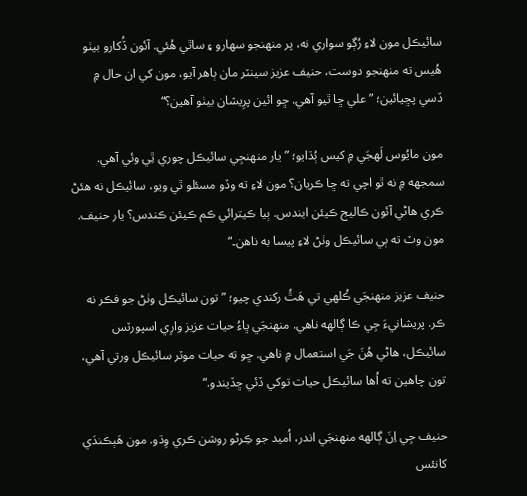سائيڪل مون لاءِ رُڳو سواري نه، پر منھنجو سھارو ۽ ساٿي هُئي. آئون ڏُکارو بيٺو هُيس ته منھنجو دوست، حنيف عزيز سينٽر مان ٻاهر آيو، مون کي ان حال ۾ ڏسي پڇيائين؛ ”علي ڇا ٿيو آهي. ڇو ائين پرِيشان بيٺو آهين؟“

مون مايُوس لَھجَي ۾ کيس ٻُڌايو؛ ”يار منھنجِي سائيڪل چوري ٿِي وئي آهي. سمجهه ۾ نه ٿو اچي ته ڇا ڪريان؟ مون لاءِ ته وڏو مسئلو ٿي ويو، سائيڪل نه هئڻ ڪري هاڻي آئون ڪاليج ڪيئن ايندس. ٻيا ڪيترائي ڪم ڪيئن ڪندس؟ يار حنيف. مون وٽ ته ٻي سائيڪل وٺڻ لاءِ پيسا به ناهن۔“

حنيف عزيز منھنجَي ڪُلھي تي هَٿُ رکندي چيو؛ ”تون سائيڪل وٺڻ جو فڪر نه ڪر. پريشانيءَ جِي ڪا ڳالھه ناهي. منھنجَي ڀاءُ حيات عزيز وارِي اسپورٽس سائيڪل، هاڻي هُنَ جَي استعمال ۾ ناهي. ڇو ته حيات موٽر سائيڪل ورتي آهي، تون چاهين ته اُها سائيڪل حيات توکي ڏئي ڇڏيندو.“

حنيف جِي اِنَ ڳالھه منھنجَي اندر، اُميد جو ڪِرڻو روشن ڪري وِڌو. مون ھَٻڪندَي کانئس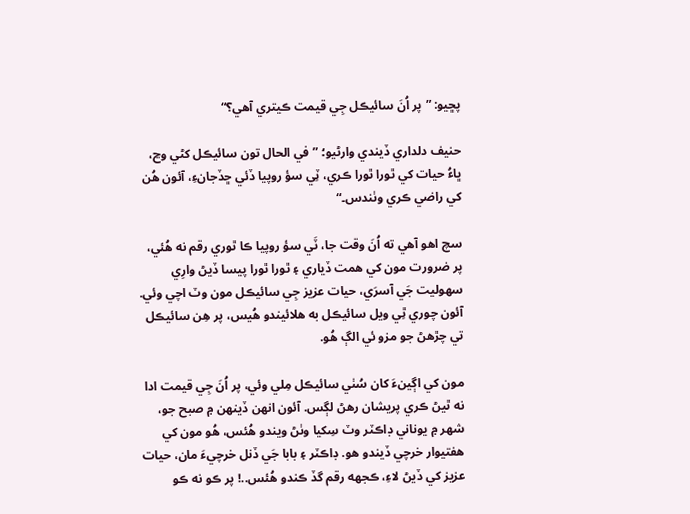پڇيو: ”پر اُنَ سائيڪل جِي قيمت ڪيتري آهي؟“

حنيف دلداري ڏيندي وارڻيو؛ ”في الحال تون سائيڪل کڻي وڃ، ڀاءُ حيات کي ٿورا ٿورا ڪري، ٽِي سؤ روپيا ڏئي ڇڏجانءِ، آئون هُن کي راضي ڪري وٺندس۔“

سچ اهو آهي ته اُنَ وقت جا، ٽَي سؤ روپيا ڪا ٿوري رقم نه هُئي، پر ضرورت مون کي همت ڏياري ۽ ٿورا ٿورا پيسا ڏيڻ وارِي سھوليت جَي آسرَي، حيات عزيز جِي سائيڪل مون وٽ اچي وئي. آئون چوري ٿِي ويل سائيڪل به هلائيندو هُيس، پر هِن سائيڪل تي چڙهڻ جو مزو ئي الڳ هُو.

مون کي اڳينءَ کان سُٺي سائيڪل مِلي وئي، پر اُنَ جِي قيمت ادا نه ٿيڻ ڪري پريشان رهڻ لڳس. آئون انھن ڏينھن ۾ صبح جو، شھر ۾ يوناني ڊاڪٽر وٽ سِکيا وٺڻ ويندو هُئس، هُو مون کي هفتيوار خرچي ڏيندو هو. ڊاڪٽر ۽ بابا جَي ڏنل خرچيءَ مان، حيات عزيز کي ڏيڻ لاءِ، ڪجهه رقم گڏ ڪندو هُئس..! پر ڪو نه ڪو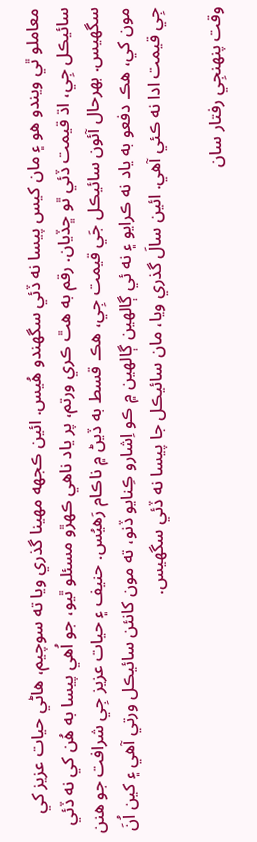معاملو ٿي ويندو هو ۽ مان کيس پيسا نه ڏئي سگھندو هُيس. ائين ڪجهه مھينا گذري ويا ته سوچيم، هاڻي حيات عزيز کي سائيڪل جِي، اڌ قيمت ڏئي ٿو ڇڏيان. رقم به هٿ ڪري ورتم، پر ياد ناهي ڪھڙو مسئلو ٿيو، جو اُهي پيسا به هُن کي نه ڏئي سگھيس. بھرحال آئون سائيڪل جَي قيمت جِي، هڪ قسط به ڏيڻ ۾ ناڪام رَھيُس. حنيف ۽ حيات عزيز جِي شرافت جو هنن مون کي، هڪ دفعو به ياد نه ڪرايو ۽ نه ئي ڳالھين ڳالھين ۾ ڪو اِشارو ڪِنايو ڏنو، ته مون کانئن سائيڪل ورتي آهي ۽ کين اُنَ جِي قيمت ادا نه ڪئي آهي. ائين سالَ گذري ويا، مان سائيڪل جا پيسا نه ڏئي سگھيس.

وقت پنھنجِي رفتار سان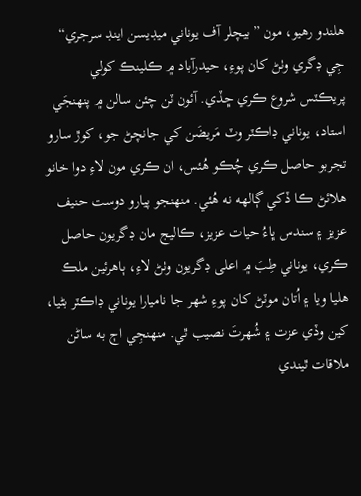هلندو رهيو، مون ”بيچلر آف يوناني ميڊيسن اينڊ سرجري“ جِي ڊگري وٺڻ کان پوءِ، حيدرآباد ۾ ڪلينڪ کولي پريڪٽس شروع ڪري ڇڏي. آئون ٽن چئن سالن ۾ پنھنجَي استاد، يوناني ڊاڪٽر وٽ مَريضَن کي جانچڻ جو، کوڙ سارو تجربو حاصل ڪري چُڪو هُئس، ان ڪري مون لاءِ دوا خانو هلائڻ ڪا ڏکي ڳالھه نه هُئي. منھنجو پيارو دوست حنيف عزيز ۽ سندس ڀاءُ حيات عزيز، ڪاليج مان ڊگريون حاصل ڪري، يوناني طِبَ ۾ اعلى ڊگريون وٺڻ لاءِ، ٻاهرئين ملڪ هليا ويا ۽ اُتان موٽڻ کان پوءِ شھر جا ناميارا يوناني ڊاڪٽر بڻيا، کين وڏي عزت ۽ شُھرتَ نصيب ٿي. منھنجِي اڄ به ساڻن ملاقات ٿيندي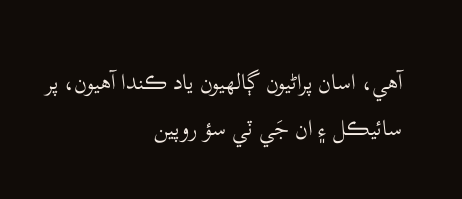آهي، اسان پراڻيون ڳالھيون ياد ڪندا آهيون، پر سائيڪل ۽ ان جَي ٽي سؤ روپين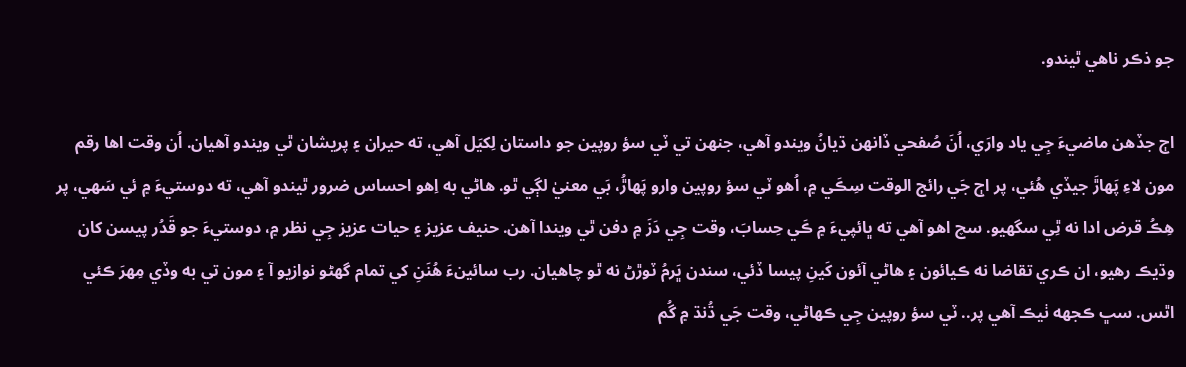جو ذڪر ناهي ٿيندو.

اڄ جڏهن ماضيءَ جِي ياد وارَي، اُنَ صُفحي ڏانھن ڌيانُ ويندو آهي، جنھن تي ٽي سؤ روپين جو داستان لِکيَل آهي، ته حيران ۽ پريشان ٿي ويندو آهيان. اُن وقت اها رقم مون لاءِ پَھاڙَ جيڏي هُئي، پر اڄ جَي رائج الوقت سِڪَي ۾، اُهو ٽي سؤ روپين وارو پَھاڙُ، بَي معنيٰ لڳي ٿو. هاڻي به اِهو احساس ضرور ٿيندو آهي، ته دوستيءَ ۾ ئي سَھي، پر هِڪُ قرض ادا نه ٿِي سگهيو. سچ اهو آهي ته ڀائپيءَ ۾ ڪَي حِسابَ، وقت جِي دَزَ ۾ دفن ٿي ويندا آهن. حنيف عزيز ۽ حيات عزيز جِي نظر ۾، دوستيءَ جو قَدُر پيسن کان وڌيڪ رهيو، ان ڪري تقاضا نه ڪيائون ۽ هاڻي آئون کَينِ پيسا ڏئي، سندن ڀَرمُ ٽوڙڻ نه ٿو چاهيان. رب سائينءَ هُنَنِ کي تمام گهڻو نوازيو آ ۽ مون تي به وڏي مِھرَ ڪئي اٿس. سڀ ڪجهه ٺيڪ آهي پر.. ٽي سؤ روپين جِي ڪھاڻي، وقت جَي ڌُنڌ ۾ گُم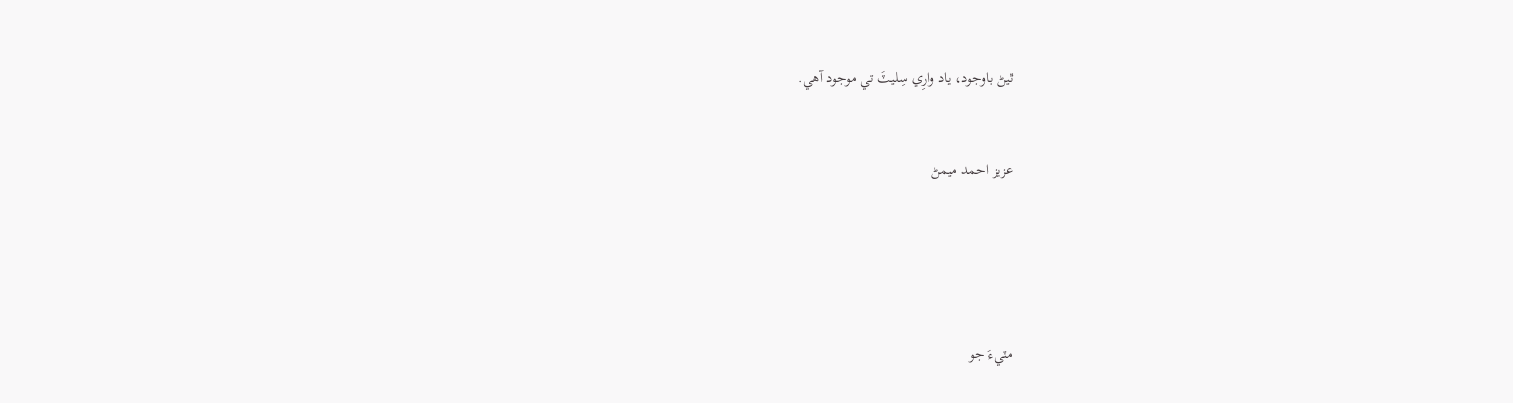ٿيڻ باوجود، ياد وارِي سِليٽَ تي موجود آهي.



عزيز احمد ميمڻ







مٽيءَ جو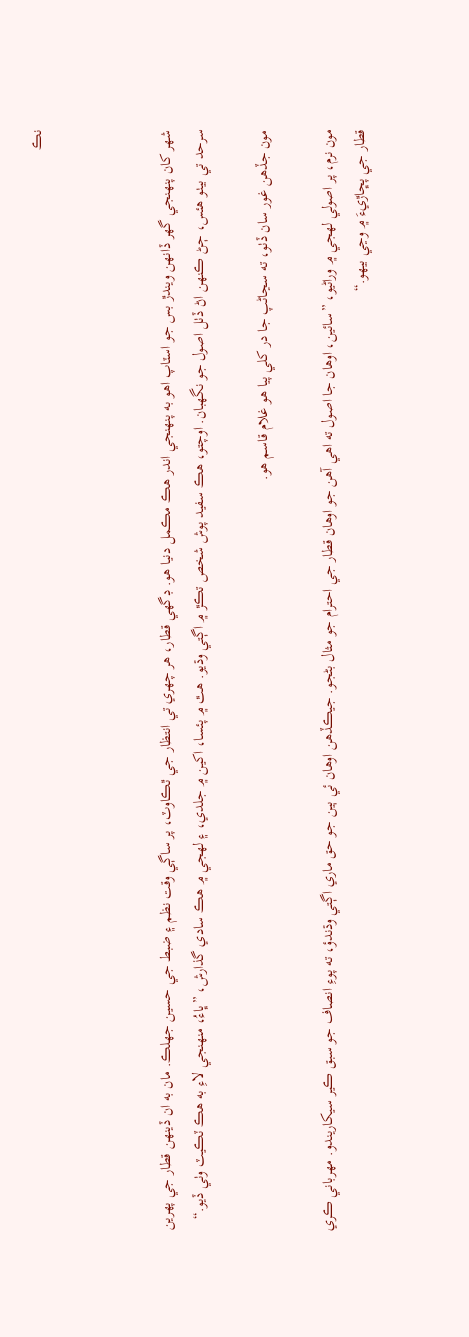نڪ



شھر کان پنھنجي گهر ڏانھن ويندڙ بس جو اسٽاپ اهو به پنھنجي اندر هڪ مڪمل دنيا هو. ڊگهي قطار، هر چھري تي انتظار جي ٿڪاوٽ، پر ساڳي وقت نظم ۽ ضبط جي حسين جهلڪ. مان به ان ڏينھن قطار جي پھرين سرحد تي بيٺو هئس، ڄڻ ڪنھن اڻ ڏٺل اصول جو نگھبان. اوچتو، هڪ سفيد پوش شخص تڪڙ ۾ اڳتي وڌيو. هٿ ۾ پئسا، اکين ۾ جلدي، ۽ لھجي ۾ هڪ سادي گذارش، ”ڀاءُ، منھنجي لاءِ به هڪ ٽڪيٽ وٺي ڏيو.“

مون جڏهن غور سان ڏٺو، ته سڃاڻپ جا در کلي پيا هو غلام قاسم هو.

مون نرم، پر اصولي لھجي ۾ وراڻيو، ”سائين، اوهان جا اصول ته اهي آهن جو اوهان قطار جي احترام جو مثال بڻجو. جيڪڏهن اوهان ئي ٻين جو حق ماري اڳتي وڌندؤ، ته پوءِ انصاف جو سبق ڪير سيکاريندو. مھرباني ڪري قطار جي پڇاڙيءَ ۾ وڃي بيھو.“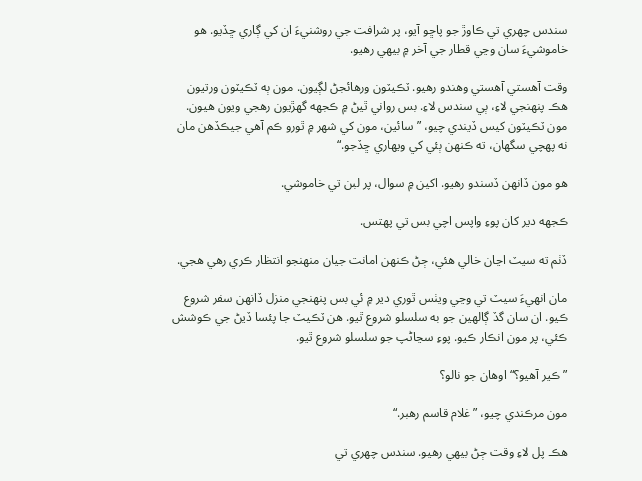سندس چھري تي ڪاوڙ جو پاڇو آيو، پر شرافت جي روشنيءَ ان کي ڳاري ڇڏيو. هو خاموشيءَ سان وڃي قطار جي آخر ۾ بيھي رهيو.

وقت آهستي آهستي وهندو رهيو. ٽڪيٽون ورهائجڻ لڳيون. مون ٻه ٽڪيٽون ورتيون هڪ پنھنجي لاءِ، ٻي سندس لاءِ. بس رواني ٿيڻ ۾ ڪجهه گهڙيون رهجي ويون هيون. مون ٽڪيٽون کيس ڏيندي چيو، ”سائين، مون کي شھر ۾ ٿورو ڪم آهي جيڪڏهن مان نه پھچي سگهان، ته ڪنھن ٻئي کي ويھاري ڇڏجو.“

هو مون ڏانھن ڏسندو رهيو. اکين ۾ سوال، پر لبن تي خاموشي.

ڪجهه دير کان پوءِ واپس اچي بس تي پھتس.

ڏٺم ته سيٽ اڃان خالي هئي، ڄڻ ڪنھن امانت جيان منھنجو انتظار ڪري رهي هجي.

مان انھيءَ سيٽ تي وڃي ويٺس ٿوري دير ۾ ئي بس پنھنجي منزل ڏانھن سفر شروع ڪيو. ان سان گڏ ڳالھين جو به سلسلو شروع ٿيو. هن ٽڪيٽ جا پئسا ڏيڻ جي ڪوشش ڪئي، پر مون انڪار ڪيو. پوءِ سڃاڻپ جو سلسلو شروع ٿيو.

”ڪير آهيو؟“ اوهان جو نالو؟

مون مرڪندي چيو، ”غلام قاسم رهبر.“

هڪ پل لاءِ وقت ڄڻ بيھي رهيو. سندس چھري تي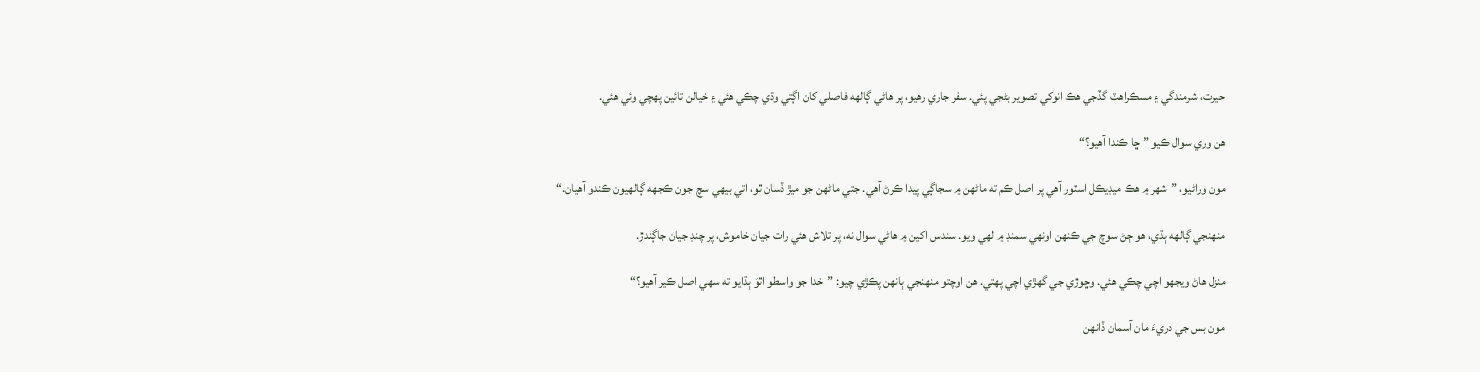حيرت، شرمندگي ۽ مسڪراهٽ گڏجي هڪ انوکي تصوير بڻجي پئي. سفر جاري رهيو، پر هاڻي ڳالھه فاصلي کان اڳتي وڌي چڪي هئي ۽ خيالن تائين پھچي وئي هئي.

هن وري سوال ڪيو ”ڇا ڪندا آهيو؟“

مون وراڻيو، ”شھر ۾ هڪ ميڊيڪل اسٽور آهي پر اصل ڪم ته ماڻھن ۾ سجاڳي پيدا ڪرڻ آهي. جتي ماڻھن جو ميڙ ڏسان ٿو، اتي بيھي سچ جون ڪجهه ڳالھيون ڪندو آهيان.“

منھنجي ڳالھه ٻڌي، هو ڄڻ سوچ جي ڪنھن اونھي سمنڊ ۾ لھي ويو. سندس اکين ۾ هاڻي سوال نه، پر تلاش هئي رات جيان خاموش، پر چنڊ جيان جاڳندڙ.

منزل هاڻ ويجهو اچي چڪي هئي. وڇوڙي جي گهڙي اچي پھتي. هن اوچتو منھنجي ٻانھن پڪڙي چيو: ”خدا جو واسطو اٿوَ ٻڌايو ته سھي اصل ڪير آهيو؟“

مون بس جي دريءَ مان آسمان ڏانھن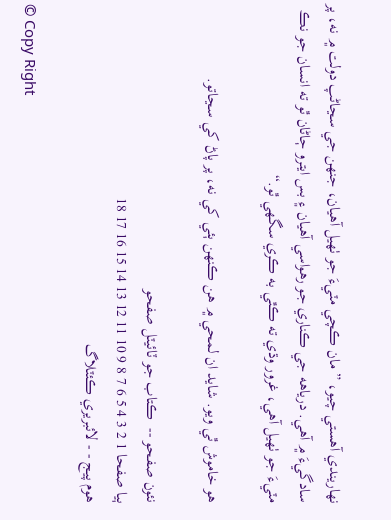نھاريندي آهستي چيو، ”مان ڪچي مٽيءَ جو ٺھيل آهيان، جنھن جي سڃاڻپ دولت ۾ نه، پر سادگيءَ ۾ آهي. درياھه جي ڪناري جو رهواسي آهيان ۽ بس ايترو ڄاڻان ٿو ته انسان جو نڪ مٽيءَ جو ٺھيل آهي، غرور وڌي ته ڪٿي به ڪري سگهي ٿو.“

هو خاموش ٿي ويو. شايد ان لمحي ۾ هن ڪنھن ٻئي کي نه، پر پاڻ کي سڃاتو.

نئون صفحو --  ڪتاب جو ٽائيٽل صفحو
ٻيا صفحا 1 2 3 4 5 6 7 8 9 10 11 12 13 14 15 16 17 18
هوم پيج - - لائبريري ڪئٽلاگ

© Copy Right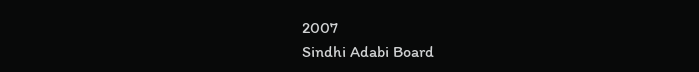2007
Sindhi Adabi Board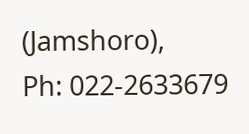(Jamshoro),
Ph: 022-2633679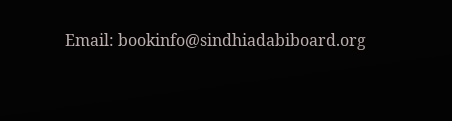Email: bookinfo@sindhiadabiboard.org